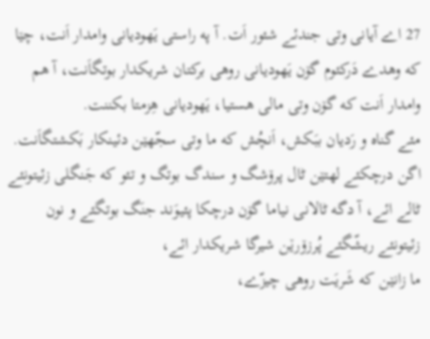27 اے آیانی وتی جندئے شئور اَت. آ په راستی یَهودیانی وامدار اَنت، چێا که وهدے دَرکئوم گۆن یَهودیانی روهی برکتان شریکدار بوتگاَنت، آ هم وامدار اَنت که گۆن وتی مالی هستیا، یَهودیانی هِزمتا بکننت.
مئے گناه و رَدیان ببَکش، اَنچُش که ما وتی سجّهێن دئینکار بَکشتگاَنت.
اگن درچکئے لهتێن ٹال پرۆشگ و سندگ بوتگ و تئو که جَنگلی زئیتونئے ٹالے ائے، آ دگه ٹالانی نیاما گۆن درچکا پئیوَند جنَگ بوتگئے و نون زئیتونئے ریشّگئے پُرزۆرێن شیرگا شریکدار ائے،
ما زانێن که شَریَت روهی چیزّے،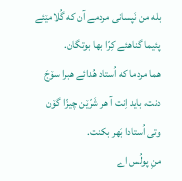بله من نَپسانی مردمے آن که گُلامێئے پئیما گناهئے کِرّا بها بوتگان.
هما مردما که اُستاد هُدائے هبرا سۆجَ دنت، باید اِنت آ هر شَرّێن چیزّا گۆن وتی اُستادا بَهر بکنت.
منِ پولُس اے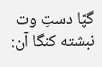گپّا دستِ وت نبشته کنگا آن: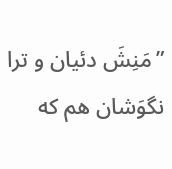”مَنِشَ دئیان و ترا نگوَشان هم که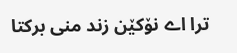ترا اے نۆکێن زند منی برکتا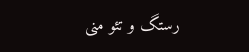رستگ و تئو منی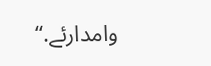وامدارئے.“